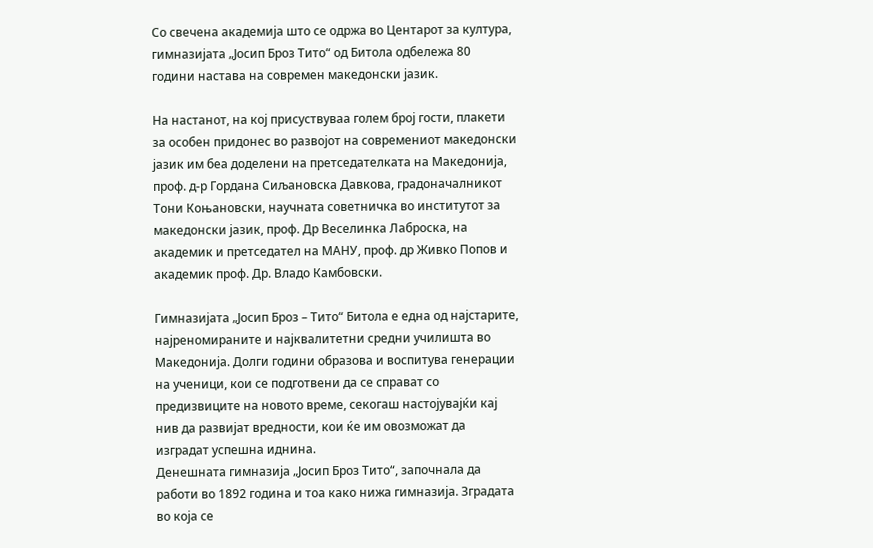Со свечена академија што се одржа во Центарот за култура, гимназијата „Јосип Броз Тито“ од Битола одбележа 80 години настава на современ македонски јазик.

На настанот, на кој присуствуваа голем број гости, плакети за особен придонес во развојот на современиот македонски јазик им беа доделени на претседателката на Македонија, проф. д-р Гордана Сиљановска Давкова, градоначалникот Тони Коњановски, научната советничка во институтот за македонски јазик, проф. Др Веселинка Лаброска, на академик и претседател на МАНУ, проф. др Живко Попов и академик проф. Др. Владо Камбовски.

Гимназијата „Јосип Броз – Тито“ Битола е една од најстарите, најреномираните и најквалитетни средни училишта во Македонија. Долги години образова и воспитува генерации на ученици, кои се подготвени да се справат со предизвиците на новото време, секогаш настојувајќи кај нив да развијат вредности, кои ќе им овозможат да изградат успешна иднина.
Денешната гимназија „Јосип Броз Тито“, започнала да работи во 1892 година и тоа како нижа гимназија. Зградата во која се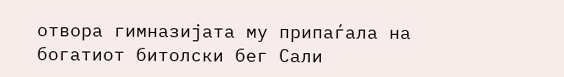отвора гимназијата му припаѓала на богатиот битолски бег Сали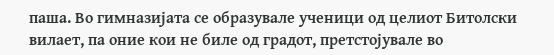паша. Во гимназијата се образувале ученици од целиот Битолски вилает, па оние кои не биле од градот, претстојувале во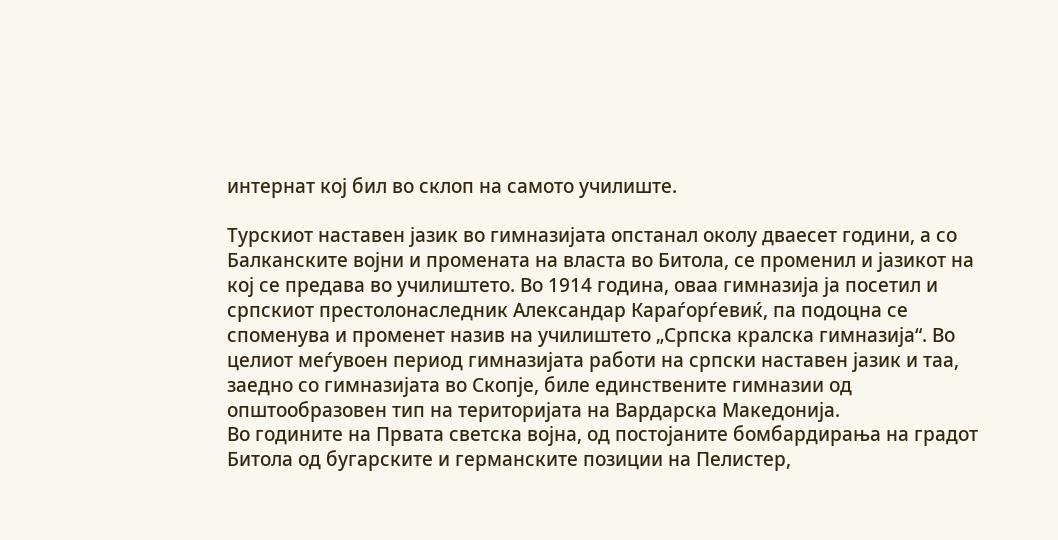интернат кој бил во склоп на самото училиште.

Турскиот наставен јазик во гимназијата опстанал околу дваесет години, а со Балканските војни и промената на власта во Битола, се променил и јазикот на кој се предава во училиштето. Во 1914 година, оваа гимназија ја посетил и српскиот престолонаследник Александар Караѓорѓевиќ, па подоцна се споменува и променет назив на училиштето „Српска кралска гимназија“. Во целиот меѓувоен период гимназијата работи на српски наставен јазик и таа, заедно со гимназијата во Скопје, биле единствените гимназии од општообразовен тип на територијата на Вардарска Македонија.
Во годините на Првата светска војна, од постојаните бомбардирања на градот Битола од бугарските и германските позиции на Пелистер,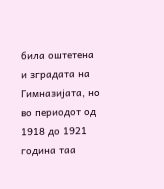била оштетена и зградата на Гимназијата, но во периодот од 1918 до 1921 година таа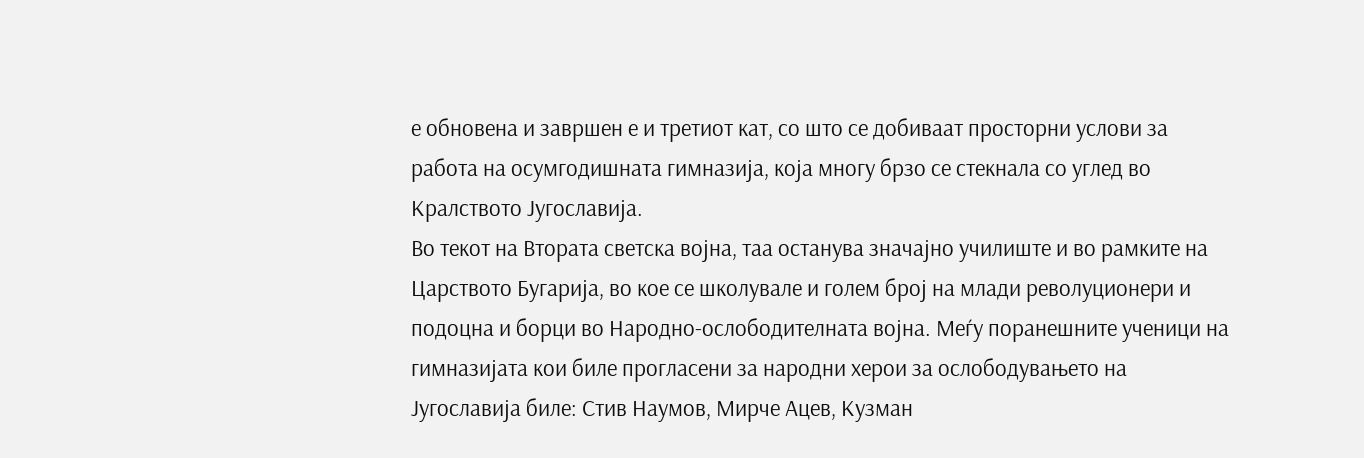е обновена и завршен е и третиот кат, со што се добиваат просторни услови за работа на осумгодишната гимназија, која многу брзо се стекнала со углед во Кралството Југославија.
Во текот на Втората светска војна, таа останува значајно училиште и во рамките на Царството Бугарија, во кое се школувале и голем број на млади револуционери и подоцна и борци во Народно-ослободителната војна. Меѓу поранешните ученици на гимназијата кои биле прогласени за народни херои за ослободувањето на Југославија биле: Стив Наумов, Мирче Ацев, Кузман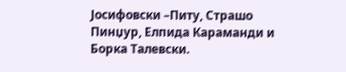Јосифовски –Питу, Страшо Пинџур, Елпида Караманди и Борка Талевски.